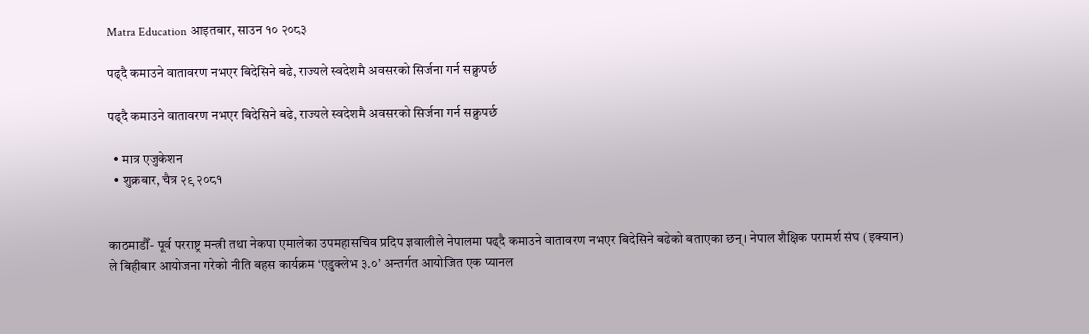Matra Education आइतबार, साउन १० २०८३

पढ्दै कमाउने वातावरण नभएर बिदेसिने बढे, राज्यले स्वदेशमै अवसरको सिर्जना गर्न सक्नुपर्छ

पढ्दै कमाउने वातावरण नभएर बिदेसिने बढे, राज्यले स्वदेशमै अवसरको सिर्जना गर्न सक्नुपर्छ

  • मात्र एजुकेशन
  • शुक्रबार, चैत्र २९ २०८१


काठमाडौँ- पूर्व परराष्ट्र मन्त्री तथा नेकपा एमालेका उपमहासचिव प्रदिप ज्ञवालीले नेपालमा पढ्दै कमाउने वातावरण नभएर बिदेसिने बढेको बताएका छन्। नेपाल शैक्षिक परामर्श संघ (इक्यान) ले बिहीबार आयोजना गरेको नीति बहस कार्यक्रम ‘एडुक्लेभ ३.०’ अन्तर्गत आयोजित एक प्यानल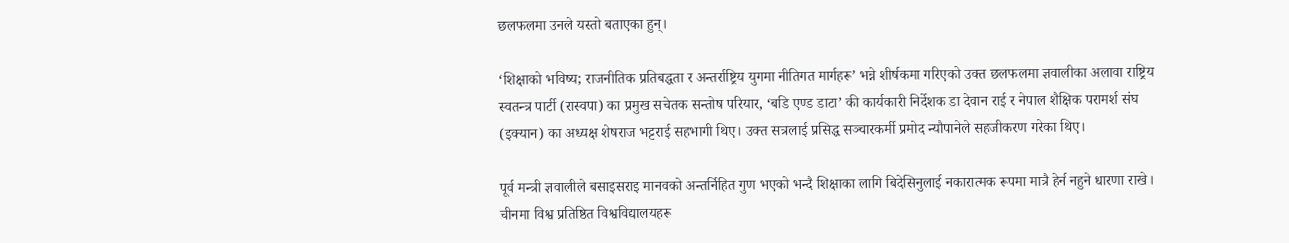छलफलमा उनले यस्तो बताएका हुन्।

‘शिक्षाको भविष्य; राजनीतिक प्रतिबद्धता र अन्तर्राष्ट्रिय युगमा नीतिगत मार्गहरू’ भन्ने शीर्षकमा गरिएको उक्त छलफलमा ज्ञवालीका अलावा राष्ट्रिय स्वतन्त्र पार्टी (रास्वपा) का प्रमुख सचेतक सन्तोष परियार, ‘बडि एण्ड डाटा’ की कार्यकारी निर्देशक डा देवान राई र नेपाल शैक्षिक परामर्श संघ (इक्यान) का अध्यक्ष शेषराज भट्टराई सहभागी थिए। उक्त सत्रलाई प्रसिद्ध सञ्चारकर्मी प्रमोद न्यौपानेले सहजीकरण गरेका थिए।

पूर्व मन्त्री ज्ञवालीले बसाइसराइ मानवको अन्तर्निहित गुण भएको भन्दै शिक्षाका लागि बिदेसिनुलाई नकारात्मक रूपमा मात्रै हेर्न नहुने धारणा राखे। चीनमा विश्व प्रतिष्ठित विश्वविद्यालयहरू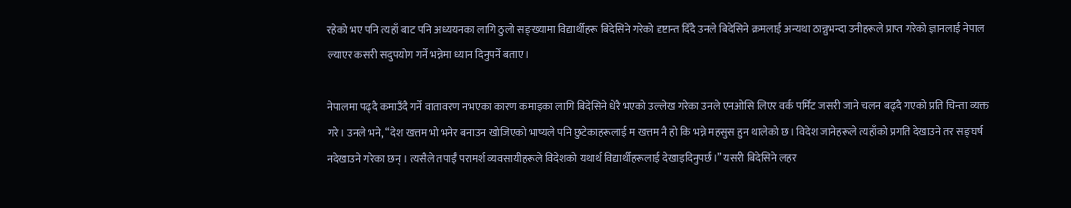रहेको भए पनि त्यहाँ बाट पनि अध्ययनका लागि ठुलो सङ्ख्यामा विद्यार्थीहरू बिदेसिने गरेको दृष्टान्त दिँदै उनले बिदेसिने क्रमलाई अन्यथा ठान्नुभन्दा उनीहरूले प्राप्त गरेको ज्ञानलाई नेपाल ल्याएर कसरी सदुपयोग गर्ने भन्नेमा ध्यान दिनुपर्ने बताए।

नेपालमा पढ्दै कमाउँदै गर्ने वातावरण नभएका कारण कमाइका लागि बिदेसिने धेरै भएको उल्लेख गरेका उनले एनओसि लिएर वर्क पर्मिट जसरी जाने चलन बढ्दै गएको प्रति चिन्ता व्यक्त गरे। उनले भने, “देश खत्तम भो भनेर बनाउन खोजिएको भाष्यले पनि छुटेकाहरूलाई म खत्तम नै हो कि भन्ने महसुस हुन थालेको छ। विदेश जानेहरूले त्यहाँको प्रगति देखाउने तर सङ्घर्ष नदेखाउने गरेका छन् । त्यसैले तपाईँ परामर्श व्यवसायीहरूले विदेशको यथार्थ विद्यार्थीहरूलाई देखाइदिनुपर्छ।” यसरी बिदेसिने लहर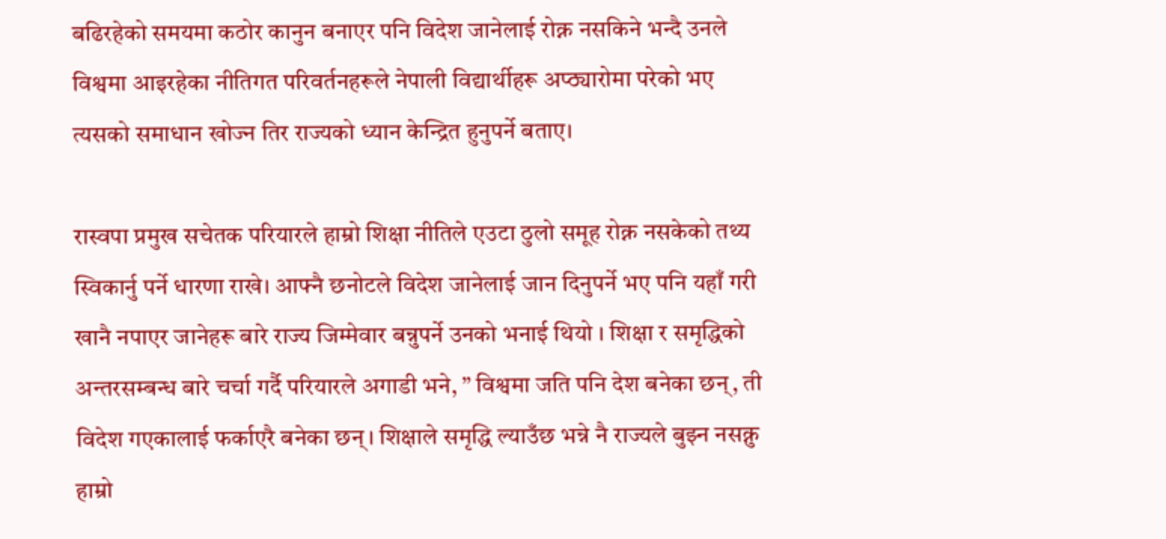बढिरहेको समयमा कठोर कानुन बनाएर पनि विदेश जानेलाई रोक्न नसकिने भन्दै उनले विश्वमा आइरहेका नीतिगत परिवर्तनहरूले नेपाली विद्यार्थीहरू अप्ठ्यारोमा परेको भए त्यसको समाधान खोज्न तिर राज्यको ध्यान केन्द्रित हुनुपर्ने बताए।

रास्वपा प्रमुख सचेतक परियारले हाम्रो शिक्षा नीतिले एउटा ठुलो समूह रोक्न नसकेको तथ्य स्विकार्नु पर्ने धारणा राखे। आफ्नै छनोटले विदेश जानेलाई जान दिनुपर्ने भए पनि यहाँ गरी खानै नपाएर जानेहरू बारे राज्य जिम्मेवार बन्नुपर्ने उनको भनाई थियो । शिक्षा र समृद्धिको अन्तरसम्बन्ध बारे चर्चा गर्दै परियारले अगाडी भने, ” विश्वमा जति पनि देश बनेका छन्, ती विदेश गएकालाई फर्काएरै बनेका छन्। शिक्षाले समृद्धि ल्याउँछ भन्ने नै राज्यले बुझ्न नसक्नु हाम्रो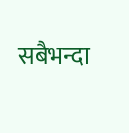सबैभन्दा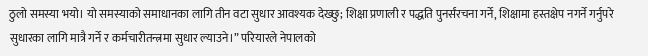ठुलो समस्या भयो। यो समस्याको समाधानका लागि तीन वटा सुधार आवश्यक देख्छु; शिक्षा प्रणाली र पद्धति पुनर्संरचना गर्ने, शिक्षामा हस्तक्षेप नगर्ने गर्नुपरे सुधारका लागि मात्रै गर्ने र कर्मचारीतन्त्रमा सुधार ल्याउने।” परियारले नेपालको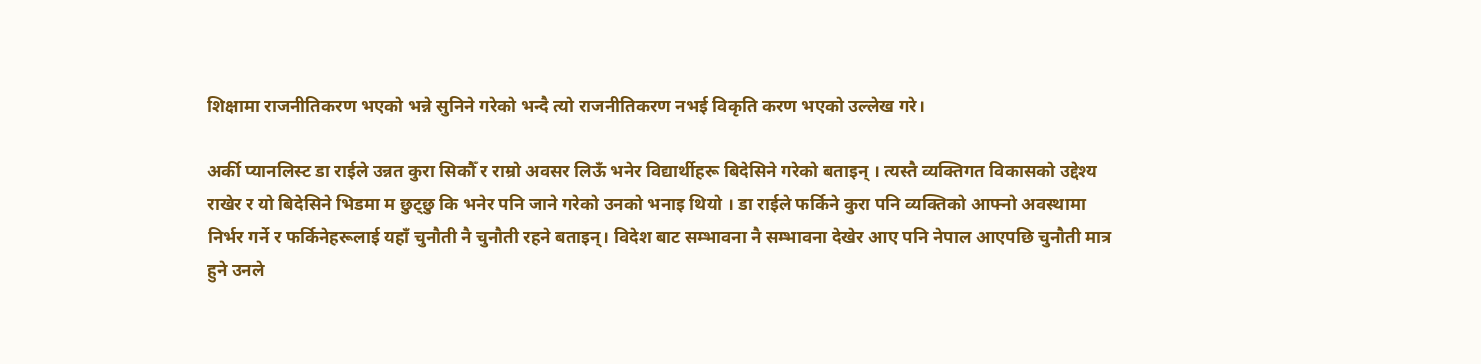शिक्षामा राजनीतिकरण भएको भन्ने सुनिने गरेको भन्दै त्यो राजनीतिकरण नभई विकृति करण भएको उल्लेख गरे।

अर्की प्यानलिस्ट डा राईले उन्नत कुरा सिकौँ र राम्रो अवसर लिऊँ भनेर विद्यार्थीहरू बिदेसिने गरेको बताइन् । त्यस्तै व्यक्तिगत विकासको उद्देश्य राखेर र यो बिदेसिने भिडमा म छुट्छु कि भनेर पनि जाने गरेको उनको भनाइ थियो । डा राईले फर्किने कुरा पनि व्यक्तिको आफ्नो अवस्थामा निर्भर गर्ने र फर्किनेहरूलाई यहाँ चुनौती नै चुनौती रहने बताइन्। विदेश बाट सम्भावना नै सम्भावना देखेर आए पनि नेपाल आएपछि चुनौती मात्र हुने उनले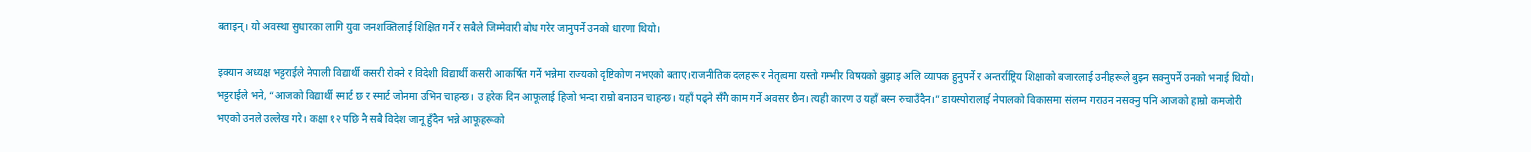बताइन्। यो अवस्था सुधारका लागि युवा जनशक्तिलाई शिक्षित गर्ने र सबैले जिम्मेवारी बोध गरेर जानुपर्ने उनको धारणा थियो।

इक्यान अध्यक्ष भट्टराईले नेपाली विद्यार्थी कसरी रोक्ने र विदेशी विद्यार्थी कसरी आकर्षित गर्ने भन्नेमा राज्यको दृष्टिकोण नभएको बताए।राजनीतिक दलहरू र नेतृत्वमा यस्तो गम्भीर विषयको बुझाइ अलि व्यापक हुनुपर्ने र अन्तर्राष्ट्रिय शिक्षाको बजारलाई उनीहरूले बुझ्न सक्नुपर्ने उनको भनाई थियो। भट्टराईले भने, “आजको विद्यार्थी स्मार्ट छ र स्मार्ट जोनमा उभिन चाहन्छ। उ हरेक दिन आफूलाई हिजो भन्दा राम्रो बनाउन चाहन्छ। यहाँ पढ्ने सँगै काम गर्ने अवसर छैन। त्यही कारण उ यहाँ बस्न रुचाउँदैन।” डायस्पोरालाई नेपालको विकासमा संलग्न गराउन नसक्नु पनि आजको हाम्रो कमजोरी भएको उनले उल्लेख गरे। कक्षा १२ पछि नै सबै विदेश जानू हुँदैन भन्ने आफूहरूको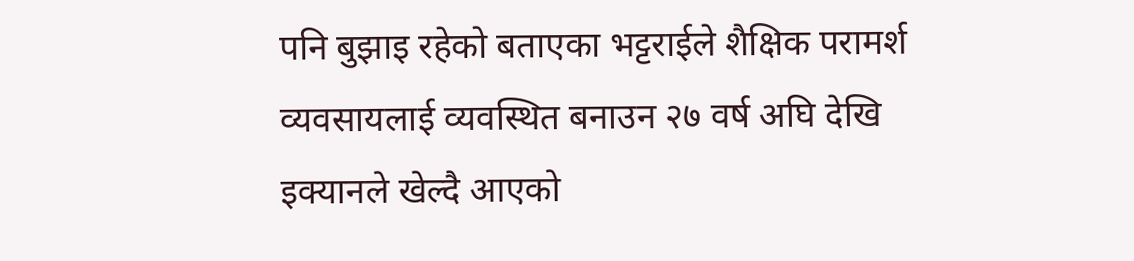पनि बुझाइ रहेको बताएका भट्टराईले शैक्षिक परामर्श व्यवसायलाई व्यवस्थित बनाउन २७ वर्ष अघि देखि इक्यानले खेल्दै आएको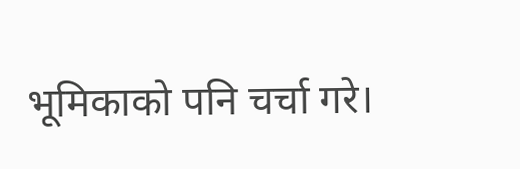भूमिकाको पनि चर्चा गरे।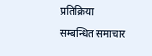प्रतिक्रिया
सम्बन्धित समाचार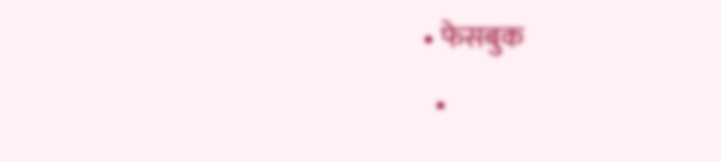• फेसबुक
  •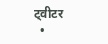ट्वीटर
  •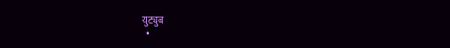युट्युब
  •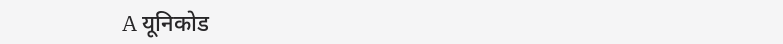A यूनिकोड